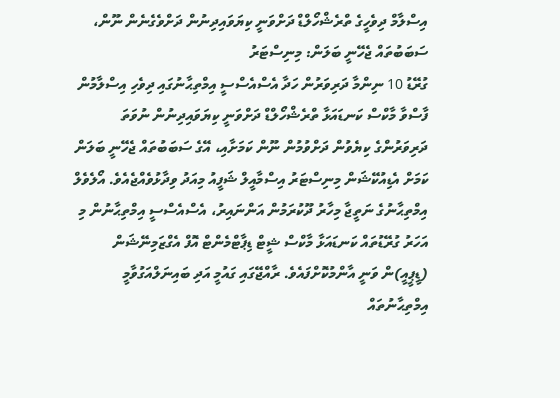އިސްލާމް ދިވެހީގެ ތްރެޝްހޯލްޑް ދަށްވަނީ ކިޔަވައިދިނުން ދަށްވެގެނެން ނޫން، ސަބަބުތައް ޖެހޭނީ ބަލަން: މިނިސްޓަރު
ގުރޭޑު 10 ނިންމާ ދަރިވަރުން ހަދާ އެސްއެސްސީ އިމްތިޙާނުގައި ދިވެހި އިސްލާމުން ފާސްވާ މާކްސް ކަނޑައަޅާ ތްރެޝްހޯލްޑް ދަށްވަނީ ކިޔަވައިދިނުން ނުވަތަ ދަރިވަރުންގެ ކިޔެވުން ދަށްވުމުން ނޫން ކަމަށާއި، އޭގެ ސަބަބުތައް ޖެހޭނީ ބަލަން ކަމަށް އެޑިއުކޭޝަން މިނިސްޓަރު އިސްމާއީލް ޝަފީއު މިއަދު ވިދާޅުވެއްޖެއެވެ. އޯލެވެލް އިމްތިޙާނުގެ ނަތީޖާ މިހާރު ދޫކުރަމުން އަންނައިރު، އެސްއެސްސީ އިމްތިޙާނުން މި އަހަރު ގުރޭޑުތައް ކަނޑައަޅާ މާކްސް ޝީޓް ޑިޕާޓްމެންޓް އޮފް އެގްޒަމިނޭޝަން (ޑީޕީއީ)ން ވަނީ އާންމުކޮށްފައެވެ. ރާއްޖޭގައި ގައުމީ އަދި ބައިނަލްއަގުވާމީ އިމްތިޙާނުތައް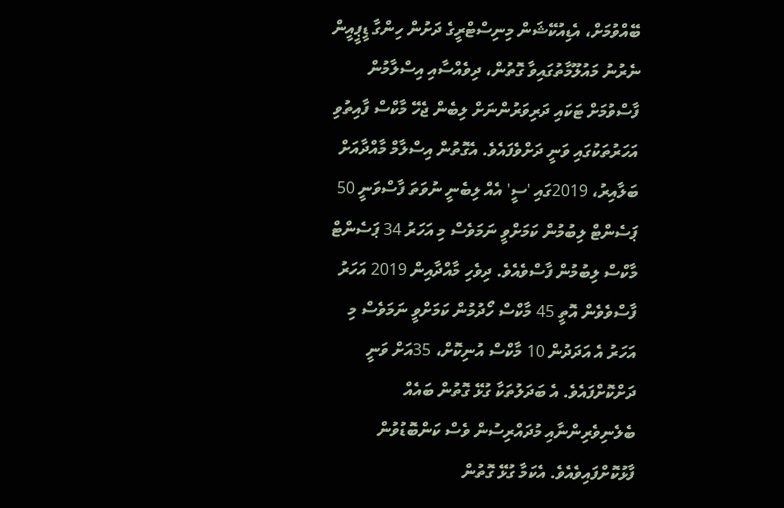ބޭއްވުމަށް، އެޑިއުކޭޝަން މިނިސްޓްރީގެ ދަށުން ހިންގާ ޑީޕީއީން ނެރުނު މައުލޫމާތުގައިވާ ގޮތުން، ދިވެއްސާއި އިސްލާމުން ފާސްވުމަށް ޓަކައި ދަރިވަރުންނަށް ލިބެން ޖެހޭ މާކްސް ފާއިތުވި އަހަރުތަކުގައި ވަނީ ދަށްވެފައެވެ. އެގޮތުން އިސްލާމް މާއްދާއަށް ބަލާއިރު، 2019ގައި 'ސީ' އެއް ލިބެނީ ނުވަތަ ފާސްވަނީ 50 ޕަސެންޓް ލިބުމުން ކަމަށްވީ ނަމަވެސް މި އަހަރު 34 ޕަސެންޓް މާކްސް ލިބުމުން ފާސްވެއެވެ. ދިވެހި މާއްދާއިން 2019 އަހަރު ފާސްވެވެން އޮތީ 45 މާކްސް ހޯދުމުން ކަމަށްވީ ނަމަވެސް މި އަހަރު އެ އަދަދުން 10 މާކްސް އުނިކޮށް، 35އަށް ވަނީ ދަށްކޮށްފައެވެ. އެ ބަދަލުތަކާ ގުޅޭ ގޮތުން ބައެއް ބެލެނިވެރިންނާއި މުދައްރިސުން ވެސް ކަންބޮޑުވުން ފާޅުކޮށްފައިވެއެވެ. އެކަމާ ގުޅޭ ގޮތުން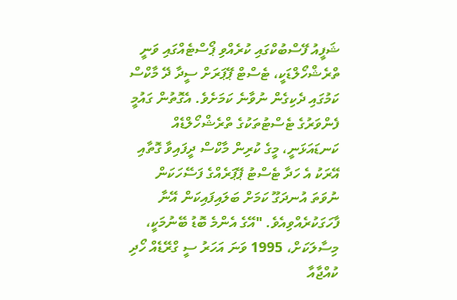ޝަފީއު ފޭސްބުކްގައި ކުރެއްވި ޕޯސްޓެއްގައި ވަނީ ތްރެޝްހޯލްޑަކީ، ޓެސްޓް ޕޭޕަރަށް ސީދާ ދޭ މާކްސް ކަމުގައި ދެކިގެން ނުވާނެ ކަމަށެވެ. އެގޮތުން ގައުމީ ފެންވަރުގެ ޓެސްޓުތަކުގެ ތްރެޝްހޯލްޑެއް ކަނޑައަޅަނީ، މީގެ ކުރިން މާކްސް ދީފައިވާ ގޮތާއި އޭރަކު އެ ހަދާ ޓެސްޓު ޕޭޕަރެއްގެ ފަސޭހަކަން ނުވަތަ އުނދަގޫ ކަމަށް ބަލައިފައިކަން އޭނާ ފާހަގަކުރެއްވިއެވެ. "އޭގެ އެންމެ ބޮޑު ބޭނުމަކީ، މިސާލަކަށް، 1995 ވަނަ އަހަރު ސީ ގްރޭޑެއް ހޯދި ކުއްޖާއާ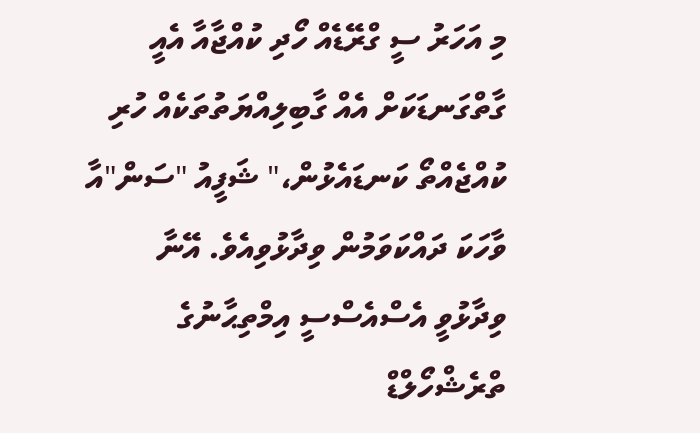މި އަހަރު ސީ ގްރޭޑެއް ހޯދި ކުއްޖާއާ އެއީ ގާތްގަނޑަކަށް އެއް ގާބިލިއްޔަތުތަކެއް ހުރި ކުއްޖެއްތޯ ކަނޑައެޅުން،" ޝަފީއު "ސަން"އާ ވާހަކަ ދައްކަވަމުން ވިދާޅުވިއެވެ. އޭނާ ވިދާޅުވީ އެސްއެސްސީ އިމްތިޙާނުގެ ތްރެޝްހޯލްޑް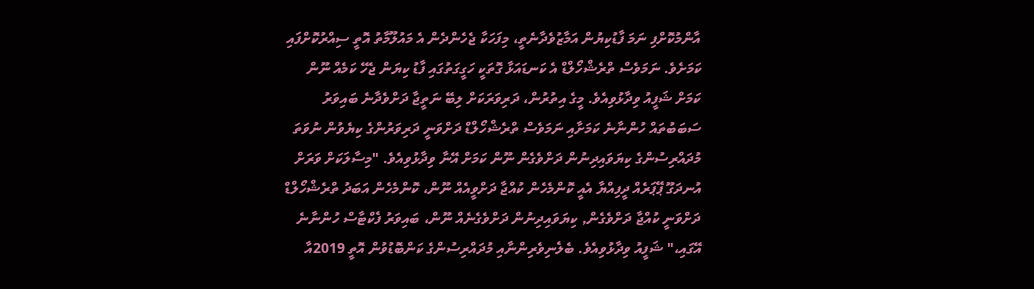އާންމުކޮށްފި ނަމަ ފާޑުކިޔުން އަމާޒުވެދާނެތީ، މިފަހަކާ ޖެހެންދެން އެ މައުލޫމާތު އޮތީ ސިއްރުކޮށްފައި ކަމަށެވެ. ނަމަވެސް ތްރެޝްހޯލްޑް އެ ކަނޑައަޅާ ގޮތަކީ ހަގީގަތުގައި ފާޑު ކިޔަން ޖެހޭ ކަމެއް ނޫން ކަމަށް ޝަފީއު ވިދާޅުވިއެވެ. މީގެ އިތުރުން، ދަރިވަރަކަށް ލިބޭ ނަތީޖާ ދަށްވެދާނެ ބައިވަރު ސަބަބުތައް ހުންނާނެ ކަމަށާއި ނަމަވެސް ތްރެޝްހޯލްޑް ދަށްވަނީ ދަރިވަރުންގެ ކިޔެވުން ނުވަތަ މުދައްރިސުންގެ ކިޔަވައިދިނުން ދަށްވެގެން ނޫން ކަމަށް އޭނާ ވިދާޅުވިއެވެ. "މިސާލަކަށް ވަރަށް އުނދަގޫ ޕޭޕަރެއް ދީފިއްޔާ އެއީ ކޮންމެހެން ކުއްޖާ ދަށްވީއެއް ނޫން، ކޮންމެހެން އަބަދު ތްރެޝްހޯލްޑް ދަށްވަނީ ކުއްޖާ ދަށްވެގެން, ކިޔަވައިދިނުން ދަށްވެގެނެއް ނޫން، ބައިވަރު ފެކްޓާސް ހުންނާނެ އޭގައި،" ޝަފީއު ވިދާޅުވިއެވެ. ބެލެނިވެރިންނާއި މުދައްރިސުންގެ ކަންބޮޑުވުން އޮތީ 2019އާ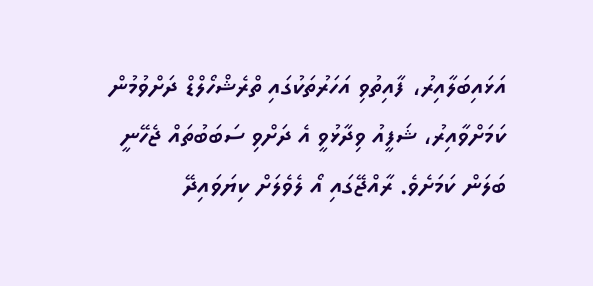އަޅައިބަލާއިރު، ފާއިތުވި އަހަރުތަކުގައި ތްރެޝްހޯލްޑް ދަށްވުމުން ކަމަށްވާއިރު، ޝަފީއު ވިދާޅުވީ އެ ދަށްވި ސަބަބުތައް ޖެހޭނީ ބަލަން ކަމަށެވެ. ރާއްޖޭގައި އޯ ލެވެލަށް ކިޔަވައިދޭ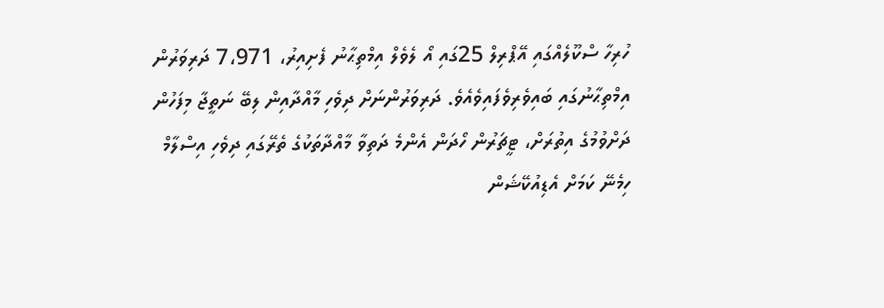ހުރިހާ ސްކޫލެއްގައި އޭޕްރިލް 25ގައި އޯ ލެވެލް އިމްތިޙާނު ފެށިއިރު، 7،971 ދަރިވަރުން އިމްތިޙާނުގައި ބައިވެރިވެފައިވެއެވެ. ދަރިވަރުންނަށް ދިވެހި މާއްދާއިން ލިބޭ ނަތީޖާ މިފަހުން ދަށްވުމުގެ އިތުރަށް، ޓީޗަރުން ހޯދަން އެންމެ ދަތިވާ މާއްދާތަކުގެ ތެރޭގައި ދިވެހި އިސްލާމް ހިމެނޭ ކަމަށް އެޑިއުކޭޝަން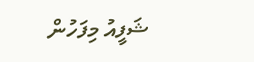ޝަފީއު މިފަހުން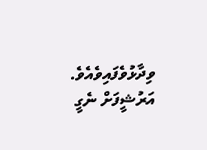ވިދާޅުވެފައިވެއެވެ.
އަރުޝީފަށް ނެގީ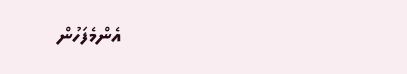އެންމެފަހުން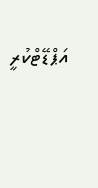އަޕްޑޭޓްކުރީ